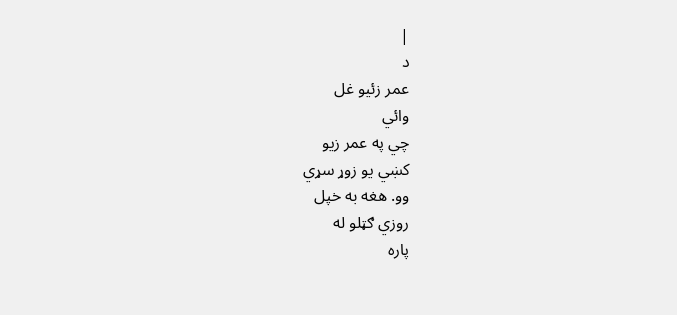|
د
عمر زئيو غل
وائي
چي په عمر زيو
کښي يو زوړ سړي
وو. هغه به خپل
روزي ګټلو له
پاره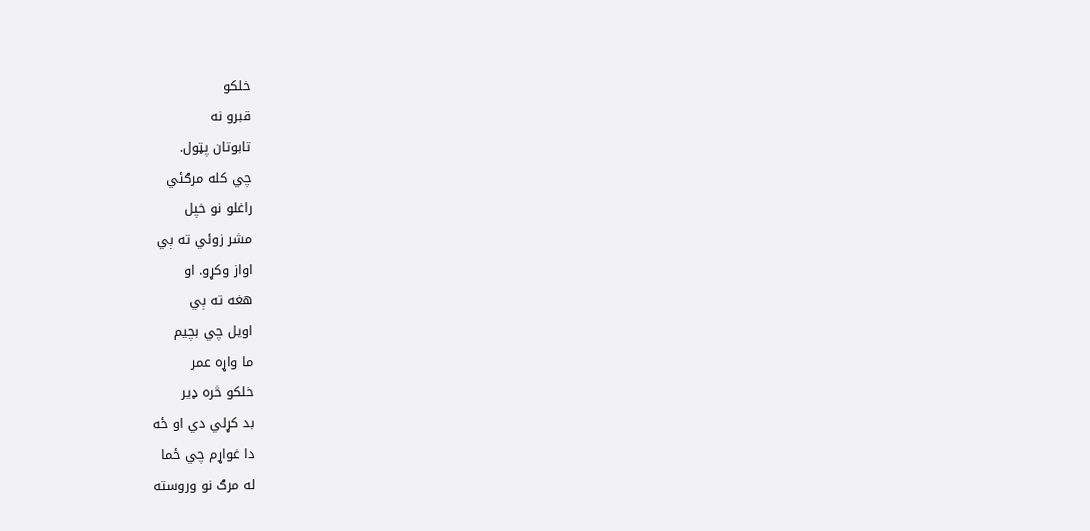خلکو
قبرو نه
تابوتان پټول.
چي کله مرګئي
راغلو نو خپل
مشر زوئي ته ېي
اواز وکړو. او
هغه ته ېي
اويل چي بچيم
ما واړه عمر
خلکو څره ډير
بد کړلي دي او ځه
دا غواړم چي ځما
له مرګ نو وروسته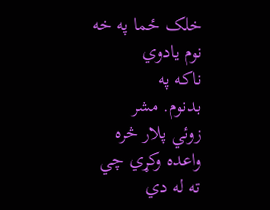خلک ځما په خه
نوم يادوي
ناکه په
بدنوم. مشر
زوئي پلار څره
واعده وکړي چي
ته له دي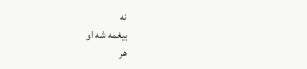نه
بيغمه شه او
هر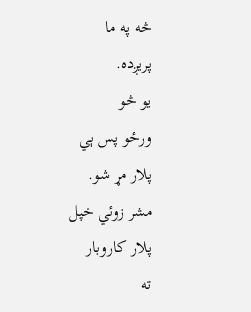څه په ما
پريږده.
يو څو
ورځو پس ېي
پلار مړ شو.
مشر زوئي خپل
پلار کاروبار
ته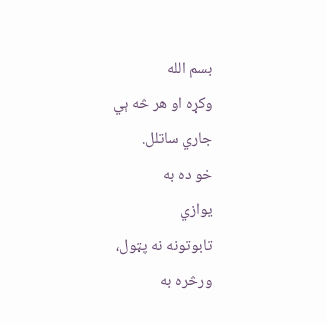بسم الله
وکړه او هر څه ېي
جاري ساتلل.
خو ده به
يوازي
تابوتونه نه پټول،
ورڅره به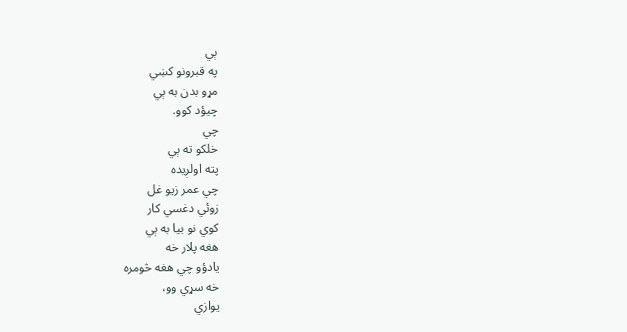ېي
په قبرونو کښي
مړو بدن به ېي
چيؤد کوو.
چي
خلکو ته ېي
پته اولږيده
چي عمر زيو غل
زوئي دغسي کار
کوي نو بيا به ېي
هغه پلار خه
يادؤو چي هغه څومره
خه سړي وو،
يوازي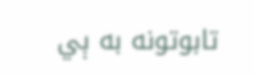تابوتونه به ېي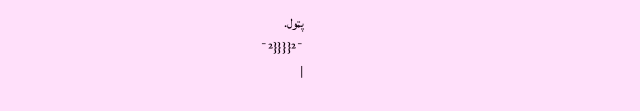پټول.
¯²{{{{²¯
|